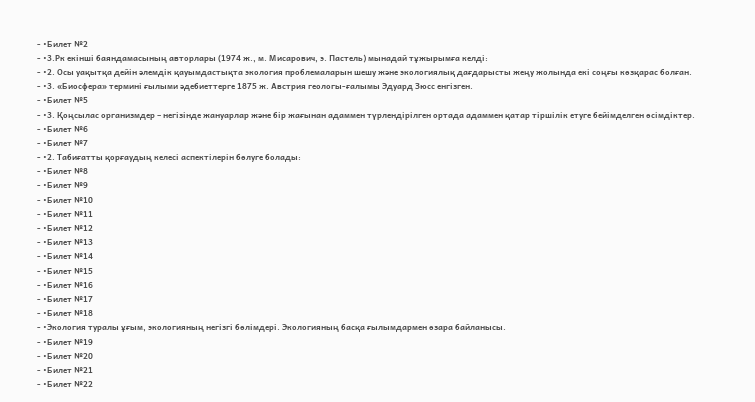- •Билет №2
- •3.Рк екінші баяндамасының авторлары (1974 ж., м. Мисарович, э. Пастель) мынадай тұжырымға келді:
- •2. Осы уақытқа дейін әлемдік қауымдастықта экология проблемаларын шешу және экологиялық дағдарысты жеңу жолында екі соңғы көзқарас болған.
- •3. «Биосфера» термині ғылыми әдебиеттерге 1875 ж. Австрия геологы-ғалымы Эдуард Зюсс енгізген.
- •Билет №5
- •3. Қоңсылас организмдер – негізінде жануарлар және бір жағынан адаммен түрлендірілген ортада адаммен қатар тіршілік етуге бейімделген өсімдіктер.
- •Билет №6
- •Билет №7
- •2. Табиғатты қорғаудың келесі аспектілерін бөлуге болады:
- •Билет №8
- •Билет №9
- •Билет №10
- •Билет №11
- •Билет №12
- •Билет №13
- •Билет №14
- •Билет №15
- •Билет №16
- •Билет №17
- •Билет №18
- •Экология туралы ұғым, экологияның негізгі бөлімдері. Экологияның басқа ғылымдармен өзара байланысы.
- •Билет №19
- •Билет №20
- •Билет №21
- •Билет №22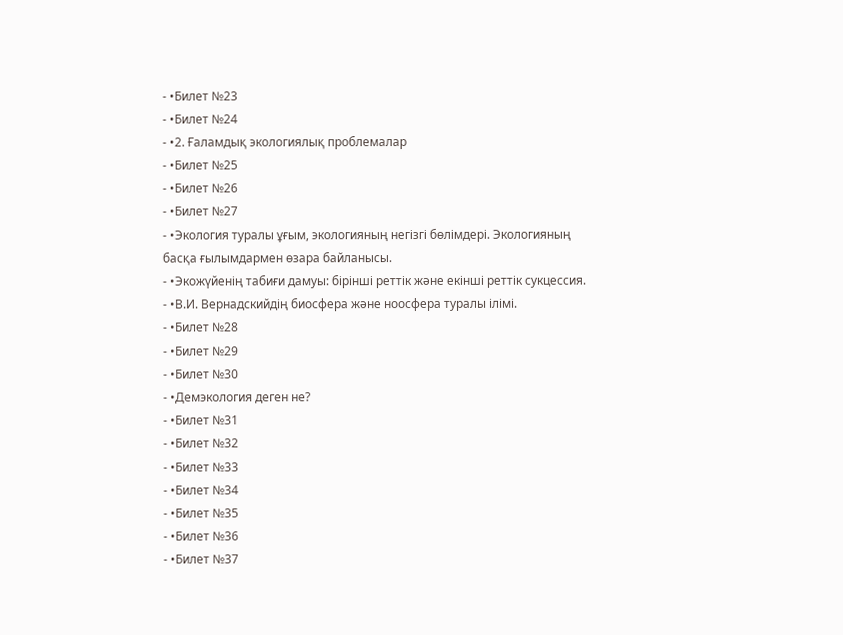- •Билет №23
- •Билет №24
- •2. Ғаламдық экологиялық проблемалар
- •Билет №25
- •Билет №26
- •Билет №27
- •Экология туралы ұғым, экологияның негізгі бөлімдері. Экологияның басқа ғылымдармен өзара байланысы.
- •Экожүйенің табиғи дамуы: бірінші реттік және екінші реттік сукцессия.
- •В.И. Вернадскийдің биосфера және ноосфера туралы ілімі.
- •Билет №28
- •Билет №29
- •Билет №30
- •Демэкология деген не?
- •Билет №31
- •Билет №32
- •Билет №33
- •Билет №34
- •Билет №35
- •Билет №36
- •Билет №37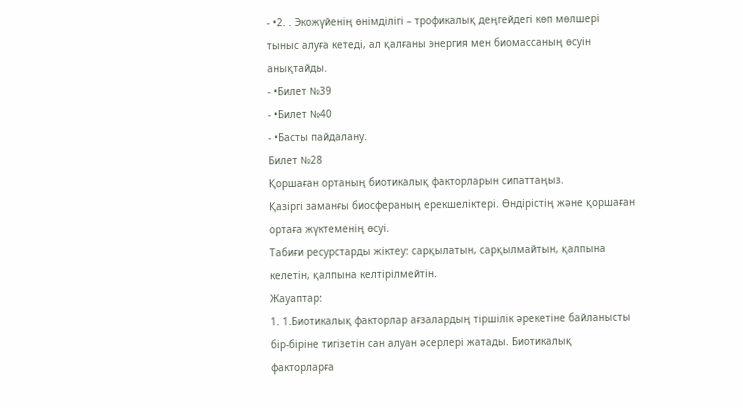- •2. . Экожүйенің өнімділігі – трофикалық деңгейдегі көп мөлшері тыныс алуға кетеді, ал қалғаны энергия мен биомассаның өсуін анықтайды.
- •Билет №39
- •Билет №40
- •Басты пайдалану.
Билет №28
Қоршаған ортаның биотикалық факторларын сипаттаңыз.
Қазіргі заманғы биосфераның ерекшеліктері. Өндірістің және қоршаған ортаға жүктеменің өсуі.
Табиғи ресурстарды жіктеу: сарқылатын, сарқылмайтын, қалпына келетін, қалпына келтірілмейтін.
Жауаптар:
1. 1.Биотикалық факторлар ағзалардың тіршілік әрекетіне байланысты бір-біріне тигізетін сан алуан әсерлері жатады. Биотикалық факторларға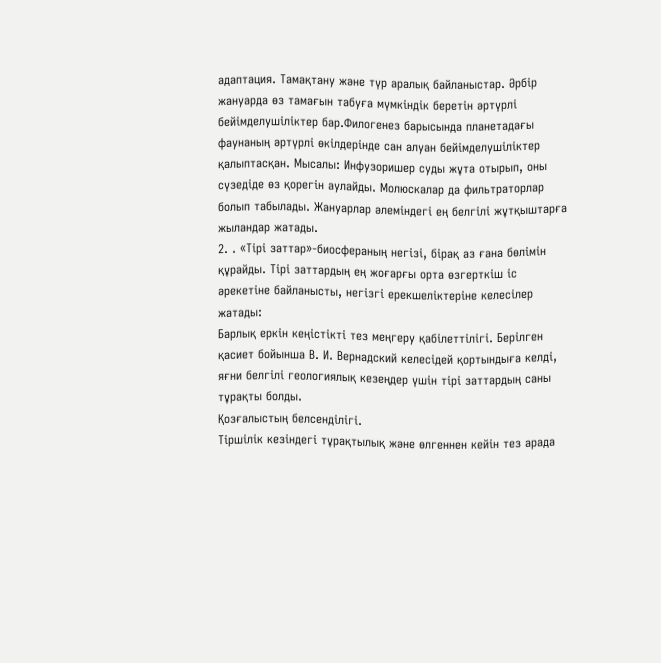адаптация. Тамақтану және түр аралық байланыстар. Әрбір жануарда өз тамағын табуға мүмкіндік беретін әртүрлі бейімделушіліктер бар.Филогенез барысында планетадағы фаунаның әртүрлі өкілдерінде сан алуан бейімделушіліктер қалыптасқан. Мысалы: Инфузоришер суды жұта отырып, оны сүзедіде өз қорегін аулайды. Молюскалар да фильтраторлар болып табылады. Жануарлар әлеміндегі ең белгілі жұтқыштарға жыландар жатады.
2. . «Тірі заттар»-биосфераның негізі, бірақ аз ғана бөлімін құрайды. Тірі заттардың ең жоғарғы орта өзгерткіш іс әрекетіне байланысты, негізгі ерекшеліктеріне келесілер жатады:
Барлық еркін кеңістікті тез меңгеру қабілеттілігі. Берілген қасиет бойынша В. И. Вернадский келесідей қортындыға келді, яғни белгілі геологиялық кезеңдер үшін тірі заттардың саны тұрақты болды.
Қозғалыстың белсенділігі.
Тіршілік кезіндегі тұрақтылық және өлгеннен кейін тез арада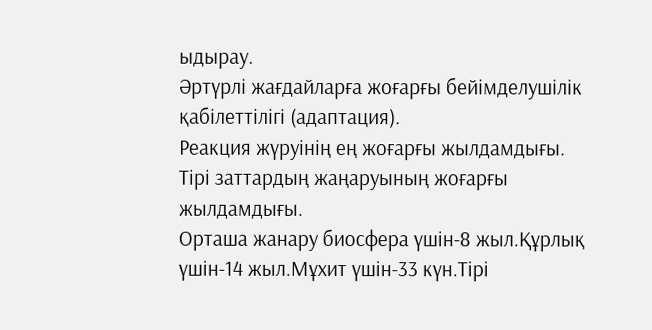ыдырау.
Әртүрлі жағдайларға жоғарғы бейімделушілік қабілеттілігі (адаптация).
Реакция жүруінің ең жоғарғы жылдамдығы.
Тірі заттардың жаңаруының жоғарғы жылдамдығы.
Орташа жанару биосфера үшін-8 жыл.Құрлық үшін-14 жыл.Мұхит үшін-33 күн.Тірі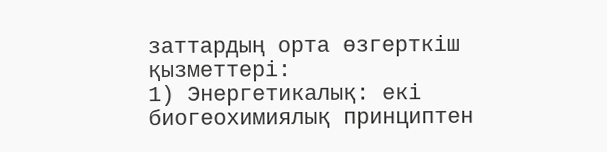заттардың орта өзгерткіш қызметтері:
1) Энергетикалық: екі биогеохимиялық принциптен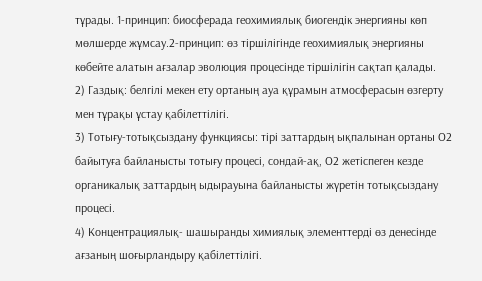тұрады. 1-принцип: биосферада геохимиялық биогендік энергияны көп мөлшерде жұмсау.2-принцип: өз тіршілігінде геохимиялық энергияны көбейте алатын ағзалар эволюция процесінде тіршілігін сақтап қалады.
2) Газдық: белгілі мекен ету ортаның ауа құрамын атмосферасын өзгерту мен тұрақы ұстау қабілеттілігі.
3) Тотығу-тотықсыздану функциясы: тірі заттардың ықпалынан ортаны О2 байытуға байланысты тотығу процесі, сондай-ақ, О2 жетіспеген кезде органикалық заттардың ыдырауына байланысты жүретін тотықсыздану процесі.
4) Концентрациялық- шашыранды химиялық элементтерді өз денесінде ағзаның шоғырландыру қабілеттілігі.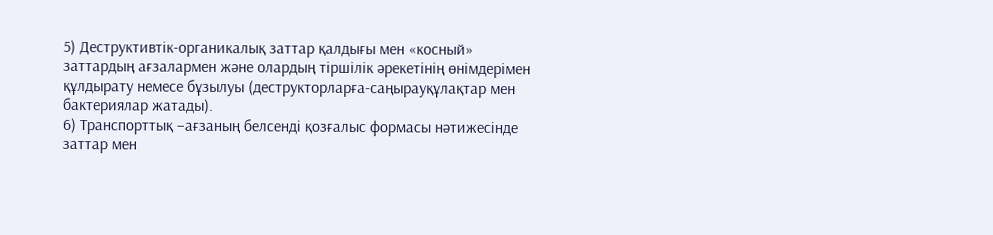5) Деструктивтік-органикалық заттар қалдығы мен «косный» заттардың ағзалармен және олардың тіршілік әрекетінің өнімдерімен құлдырату немесе бұзылуы (деструкторларға-саңырауқұлақтар мен бактериялар жатады).
6) Транспорттық –ағзаның белсенді қозғалыс формасы нәтижесінде заттар мен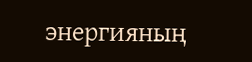энергияның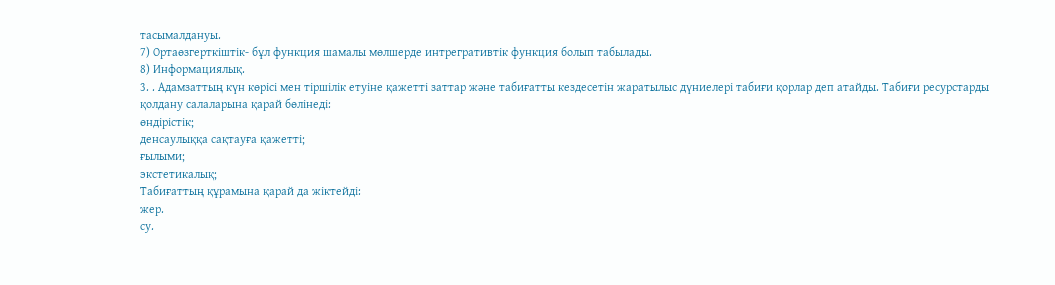тасымалдануы.
7) Ортаөзгерткіштік- бұл функция шамалы мөлшерде интрегративтік функция болып табылады.
8) Информациялық.
3. . Адамзаттың күн көрісі мен тіршілік етуіне қажетті заттар және табиғатты кездесетін жаратылыс дүниелері табиғи қорлар деп атайды. Табиғи ресурстарды қолдану салаларына қарай бөлінеді:
өндірістік;
денсаулыққа сақтауға қажетті;
ғылыми;
экстетикалық;
Табиғаттың құрамына қарай да жіктейді:
жер.
су.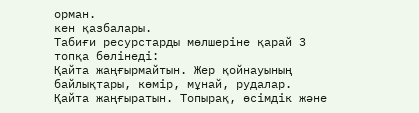орман.
кен қазбалары.
Табиғи ресурстарды мөлшеріне қарай 3 топқа бөлінеді:
Қайта жаңғырмайтын. Жер қойнауының байлықтары, көмір, мұнай, рудалар.
Қайта жаңғыратын. Топырақ, өсімдік және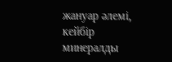жануар әлемі, кейбір минералды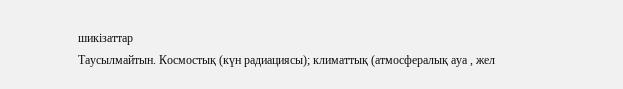шикізаттар
Таусылмайтын. Космостық (күн радиациясы); климаттық (атмосфералық ауа , жел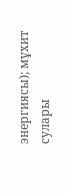энергиясы); мұхит сулары